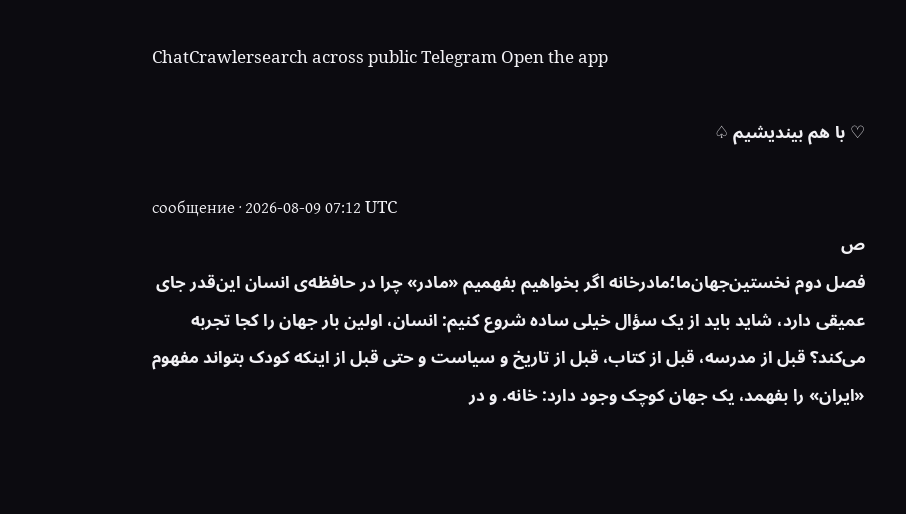ChatCrawlersearch across public Telegram Open the app

♡ با هم بیندیشیم ♤

сообщение · 2026-08-09 07:12 UTC
ص
فصل دوم نخستین‌جهان‌ما؛مادرخانه اگر بخواهیم بفهمیم «مادر» چرا در حافظه‌ی انسان این‌قدر جای عمیقی دارد، شاید باید از یک سؤال خیلی ساده شروع کنیم: انسان، اولین بار جهان را کجا تجربه می‌کند؟ قبل از مدرسه، قبل از کتاب، قبل از تاریخ و سیاست و حتی قبل از اینکه کودک بتواند مفهوم «ایران» را بفهمد، یک جهان کوچک وجود دارد: خانه. و در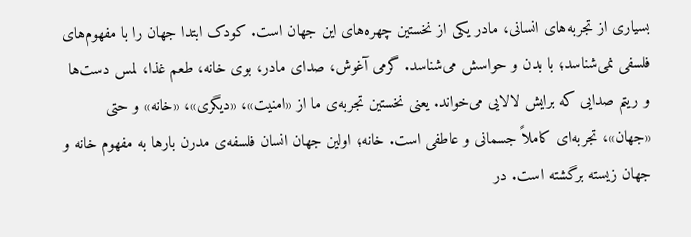بسیاری از تجربه‌های انسانی، مادر یکی از نخستین چهره‌های این جهان است. کودک ابتدا جهان را با مفهوم‌های فلسفی نمی‌شناسد؛ با بدن و حواسش می‌شناسد. گرمی آغوش، صدای مادر، بوی خانه، طعم غذا، لمس دست‌ها و ریتم صدایی که برایش لالایی می‌خواند. یعنی نخستین تجربه‌ی ما از «امنیت»، «دیگری»، «خانه» و حتی «جهان»، تجربه‌ای کاملاً جسمانی و عاطفی است. خانه؛ اولین جهان انسان فلسفه‌ی مدرن بارها به مفهوم خانه و جهان زیسته برگشته است. در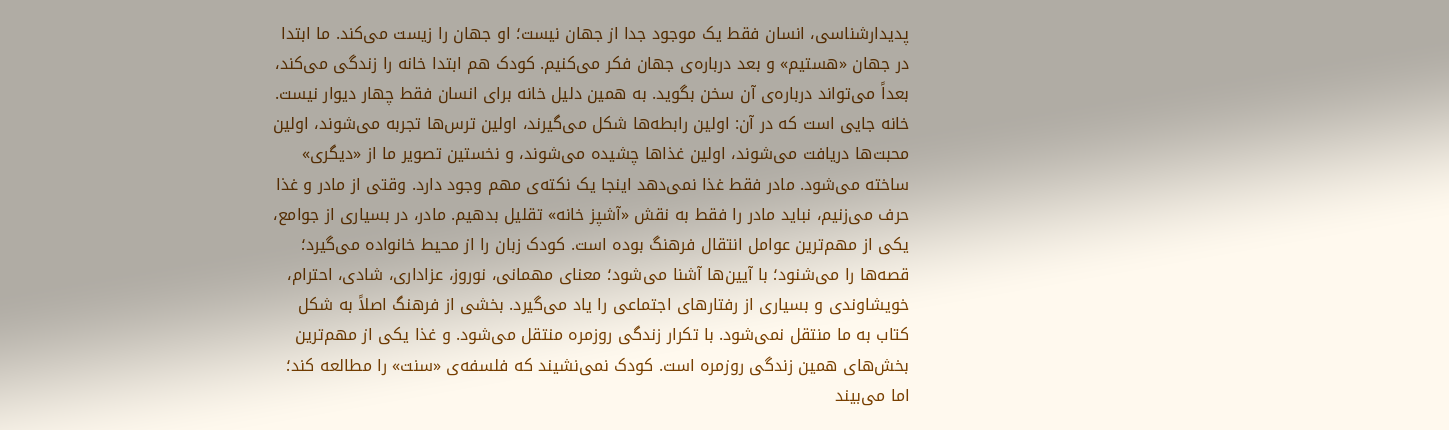پدیدارشناسی، انسان فقط یک موجود جدا از جهان نیست؛ او جهان را زیست می‌کند. ما ابتدا در جهان «هستیم» و بعد درباره‌ی جهان فکر می‌کنیم. کودک هم ابتدا خانه را زندگی می‌کند، بعداً می‌تواند درباره‌ی آن سخن بگوید. به همین دلیل خانه برای انسان فقط چهار دیوار نیست. خانه جایی است که در آن: اولین رابطه‌ها شکل می‌گیرند، اولین ترس‌ها تجربه می‌شوند، اولین محبت‌ها دریافت می‌شوند، اولین غذاها چشیده می‌شوند، و نخستین تصویر ما از «دیگری» ساخته می‌شود. مادر فقط غذا نمی‌دهد اینجا یک نکته‌ی مهم وجود دارد. وقتی از مادر و غذا حرف می‌زنیم، نباید مادر را فقط به نقش «آشپز خانه» تقلیل بدهیم. مادر، در بسیاری از جوامع، یکی از مهم‌ترین عوامل انتقال فرهنگ بوده است. کودک زبان را از محیط خانواده می‌گیرد؛ قصه‌ها را می‌شنود؛ با آیین‌ها آشنا می‌شود؛ معنای مهمانی، نوروز، عزاداری، شادی، احترام، خویشاوندی و بسیاری از رفتارهای اجتماعی را یاد می‌گیرد. بخشی از فرهنگ اصلاً به شکل کتاب به ما منتقل نمی‌شود. با تکرار زندگی روزمره منتقل می‌شود. و غذا یکی از مهم‌ترین بخش‌های همین زندگی روزمره است. کودک نمی‌نشیند که فلسفه‌ی «سنت» را مطالعه کند؛ اما می‌بیند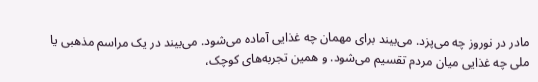مادر در نوروز چه می‌پزد. می‌بیند برای مهمان چه غذایی آماده می‌شود. می‌بیند در یک مراسم مذهبی یا ملی چه غذایی میان مردم تقسیم می‌شود. و همین تجربه‌های کوچک،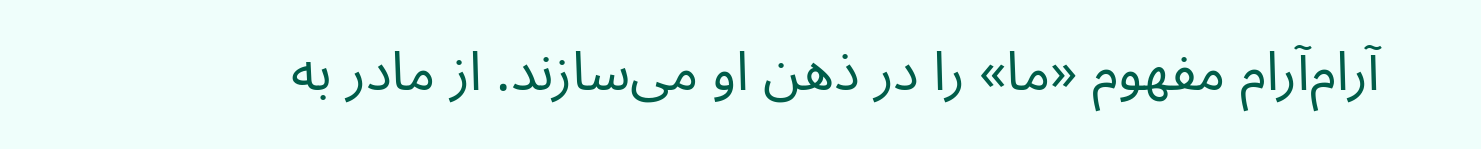آرام‌آرام مفهوم «ما» را در ذهن او می‌سازند. از مادر به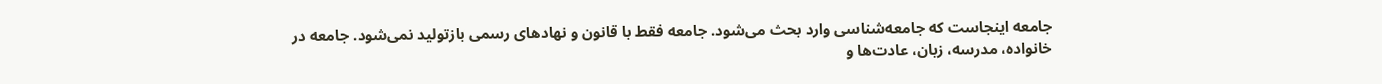جامعه اینجاست که جامعه‌شناسی وارد بحث می‌شود. جامعه فقط با قانون و نهادهای رسمی بازتولید نمی‌شود. جامعه در خانواده، مدرسه، زبان، عادت‌ها و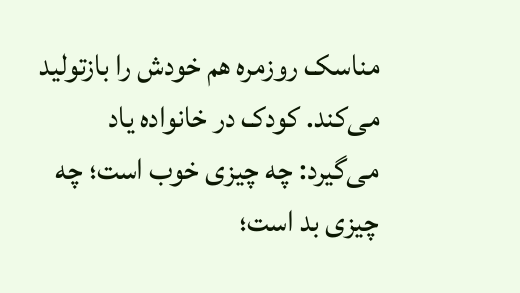مناسک روزمره هم خودش را بازتولید می‌کند. کودک در خانواده یاد می‌گیرد: چه چیزی خوب است؛ چه چیزی بد است؛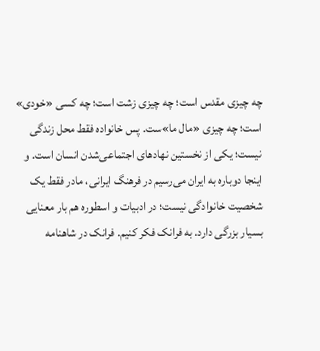چه چیزی مقدس است؛ چه چیزی زشت است؛ چه کسی «خودی» است؛ چه چیزی «مال ما»ست. پس خانواده فقط محل زندگی نیست؛ یکی از نخستین نهادهای اجتماعی‌شدن انسان است. و اینجا دوباره به ایران می‌رسیم در فرهنگ ایرانی، مادر فقط یک شخصیت خانوادگی نیست؛ در ادبیات و اسطوره هم بار معنایی بسیار بزرگی دارد. به فرانک فکر کنیم. فرانک در شاهنامه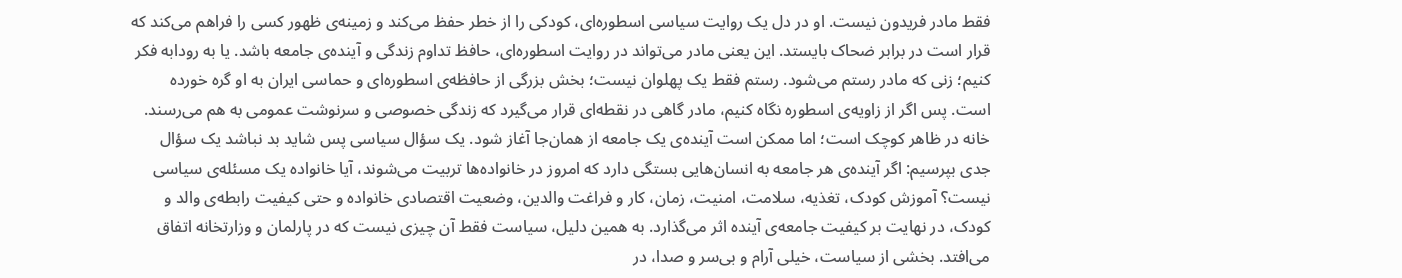فقط مادر فریدون نیست. او در دل یک روایت سیاسی اسطوره‌ای، کودکی را از خطر حفظ می‌کند و زمینه‌ی ظهور کسی را فراهم می‌کند که قرار است در برابر ضحاک بایستد. این یعنی مادر می‌تواند در روایت اسطوره‌ای، حافظ تداوم زندگی و آینده‌ی جامعه باشد. یا به رودابه فکر کنیم؛ زنی که مادر رستم می‌شود. رستم فقط یک پهلوان نیست؛ بخش بزرگی از حافظه‌ی اسطوره‌ای و حماسی ایران به او گره خورده است. پس اگر از زاویه‌ی اسطوره نگاه کنیم، مادر گاهی در نقطه‌ای قرار می‌گیرد که زندگی خصوصی و سرنوشت عمومی به هم می‌رسند. خانه در ظاهر کوچک است؛ اما ممکن است آینده‌ی یک جامعه از همان‌جا آغاز شود. یک سؤال سیاسی پس شاید بد نباشد یک سؤال جدی بپرسیم: اگر آینده‌ی هر جامعه به انسان‌هایی بستگی دارد که امروز در خانواده‌ها تربیت می‌شوند، آیا خانواده یک مسئله‌ی سیاسی نیست؟ آموزش کودک، تغذیه، سلامت، امنیت، زمان، کار و فراغت والدین، وضعیت اقتصادی خانواده و حتی کیفیت رابطه‌ی والد و کودک، در نهایت بر کیفیت جامعه‌ی آینده اثر می‌گذارد. به همین دلیل، سیاست فقط آن چیزی نیست که در پارلمان و وزارتخانه اتفاق می‌افتد. بخشی از سیاست، خیلی آرام و بی‌سر و صدا، در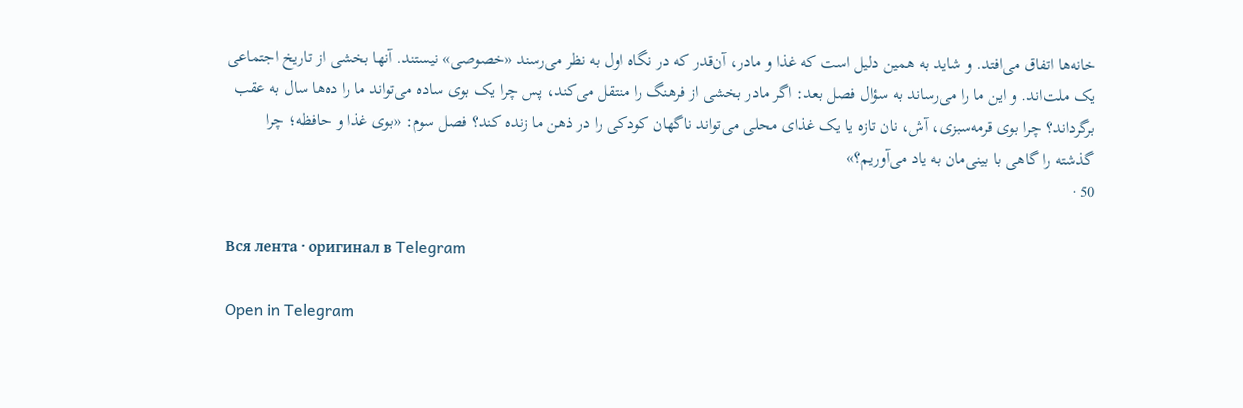خانه‌ها اتفاق می‌افتد. و شاید به همین دلیل است که غذا و مادر، آن‌قدر که در نگاه اول به نظر می‌رسند «خصوصی» نیستند. آنها بخشی از تاریخ اجتماعی یک ملت‌اند. و این ما را می‌رساند به سؤال فصل بعد: اگر مادر بخشی از فرهنگ را منتقل می‌کند، پس چرا یک بوی ساده می‌تواند ما را ده‌ها سال به عقب برگرداند؟ چرا بوی قرمه‌سبزی، آش، نان تازه یا یک غذای محلی می‌تواند ناگهان کودکی را در ذهن ما زنده کند؟ فصل سوم: «بوی غذا و حافظه؛ چرا گذشته را گاهی با بینی‌مان به یاد می‌آوریم؟»
50 ·

Вся лента · оригинал в Telegram

Open in Telegram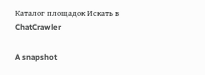Каталог площадок Искать в ChatCrawler

A snapshot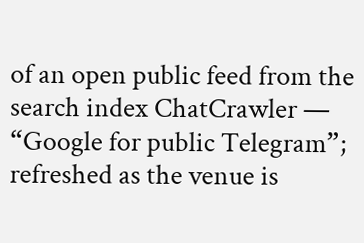of an open public feed from the search index ChatCrawler — “Google for public Telegram”; refreshed as the venue is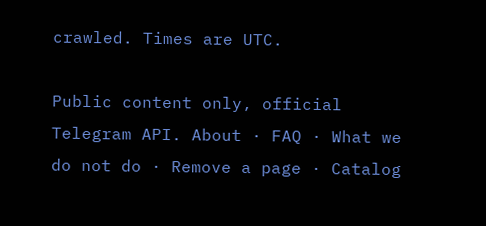crawled. Times are UTC.

Public content only, official Telegram API. About · FAQ · What we do not do · Remove a page · Catalog